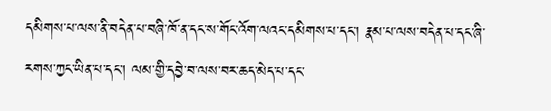དམིགས་པ་ལས་ནི་བདེན་པ་བཞི་ཁོ་ན་དང་ས་གོང་འོག་ལའང་དམིགས་པ་དང་། རྣམ་པ་ལས་བདེན་པ་དང་ཞི་རགས་ཀྱང་ཡིན་པ་དང་། ལམ་གྱི་དབྱེ་བ་ལས་བར་ཆད་མེད་པ་དང་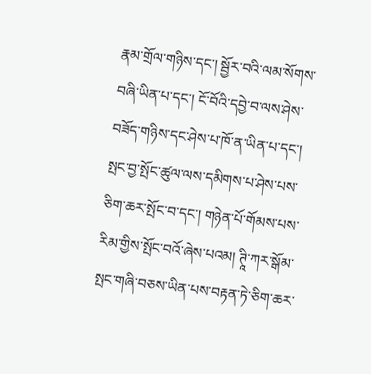རྣམ་གྲོལ་གཉིས་དང་། སྦྱོར་བའི་ལམ་སོགས་བཞི་ཡིན་པ་དང་། ངོ་བོའི་དབྱེ་བ་ལས་ཤེས་བཟོད་གཉིས་དང་ཤེས་པ་ཁོ་ན་ཡིན་པ་དང་། སྤང་བྱ་སྤོང་ཚུལ་ལས་དམིགས་པ་ཤེས་པས་ཅིག་ཆར་སྤོང་བ་དང་། གཉེན་པོ་གོམས་པས་རིམ་གྱིས་སྤོང་བའོ་ཞེས་པའམ། ཊཱི་ཀར་སྒོམ་སྤང་གཞི་བཅས་ཡིན་པས་བརྟན་ཏེ་ཅིག་ཆར་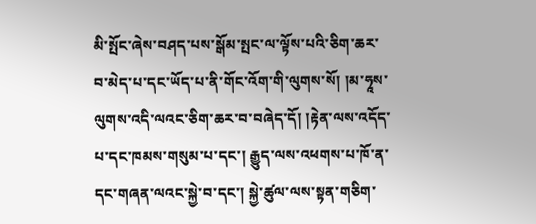མི་སྤོང་ཞེས་བཤད་པས་སྒོམ་སྤང་ལ་ལྟོས་པའི་ཅིག་ཆར་བ་མེད་པ་དང་ཡོད་པ་ནི་གོང་འོག་གི་ལུགས་སོ། །མ་ཧཱས་ལུགས་འདི་ལའང་ཅིག་ཆར་བ་བཞེད་དོ། །རྟེན་ལས་འདོད་པ་དང་ཁམས་གསུམ་པ་དང་། རྒྱུད་ལས་འཕགས་པ་ཁོ་ན་དང་གཞན་ལའང་སྐྱེ་བ་དང་། སྐྱེ་ཚུལ་ལས་སྟན་གཅིག་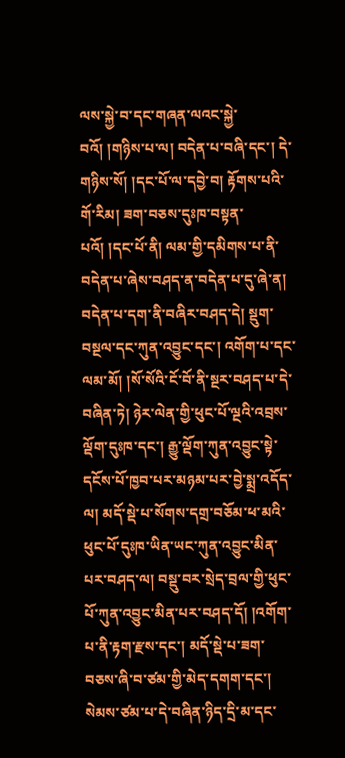ལས་སྐྱེ་བ་དང་གཞན་ལའང་སྐྱེ་བའོ། །གཉིས་པ་ལ། བདེན་པ་བཞི་དང་། དེ་གཉིས་སོ། །དང་པོ་ལ་དབྱེ་བ། རྟོགས་པའི་གོ་རིམ། ཟག་བཅས་དུཿཁ་བསྟན་པའོ། །དང་པོ་ནི། ལམ་གྱི་དམིགས་པ་ནི་བདེན་པ་ཞེས་བཤད་ན་བདེན་པ་དུ་ཞེ་ན། བདེན་པ་དག་ནི་བཞིར་བཤད་དེ། སྡུག་བསྔལ་དང་ཀུན་འབྱུང་དང་། འགོག་པ་དང་ལམ་མོ། །སོ་སོའི་ངོ་བོ་ནི་སྔར་བཤད་པ་དེ་བཞིན་ཏེ། ཉེར་ལེན་གྱི་ཕུང་པོ་ལྔའི་འབྲས་ལྡོག་དུཿཁ་དང་། རྒྱུ་ལྡོག་ཀུན་འབྱུང་སྟེ་དངོས་པོ་ཁྱབ་པར་མཉམ་པར་བྱེ་སྨྲ་འདོད་ལ། མདོ་སྡེ་པ་སོགས་དགྲ་བཅོམ་ཕ་མའི་ཕུང་པོ་དུཿཁ་ཡིན་ཡང་ཀུན་འབྱུང་མིན་པར་བཤད་ལ། བསྡུ་བར་སྲེད་བྲལ་གྱི་ཕུང་པོ་ཀུན་འབྱུང་མིན་པར་བཤད་དོ། །འགོག་པ་ནི་རྟག་རྫས་དང་། མདོ་སྡེ་པ་ཟག་བཅས་ཞི་བ་ཙམ་གྱི་མེད་དགག་དང་། སེམས་ཙམ་པ་དེ་བཞིན་ཉིད་དྲི་མ་དང་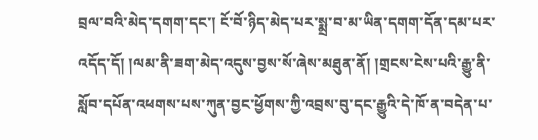བྲལ་བའི་མེད་དགག་དང་། ངོ་བོ་ཉིད་མེད་པར་སྨྲ་བ་མ་ཡིན་དགག་དོན་དམ་པར་འདོད་དོ། །ལམ་ནི་ཟག་མེད་འདུས་བྱས་སོ་ཞེས་མཐུན་ནོ། །གྲངས་ངེས་པའི་རྒྱུ་ནི་སློབ་དཔོན་འཕགས་པས་ཀུན་བྱང་ཕྱོགས་ཀྱི་འབྲས་བུ་དང་རྒྱུའི་དེ་ཁོ་ན་བདེན་པ་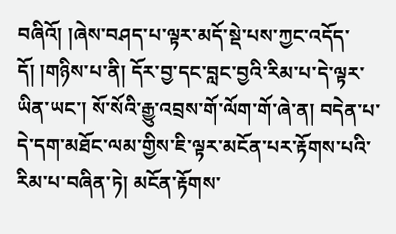བཞིའོ། །ཞེས་བཤད་པ་ལྟར་མདོ་སྡེ་པས་ཀྱང་འདོད་དོ། །གཉིས་པ་ནི། དོར་བྱ་དང་བླང་བྱའི་རིམ་པ་དེ་ལྟར་ཡིན་ཡང་། སོ་སོའི་རྒྱུ་འབྲས་གོ་ལོག་གོ་ཞེ་ན། བདེན་པ་དེ་དག་མཐོང་ལམ་གྱིས་ཇི་ལྟར་མངོན་པར་རྟོགས་པའི་རིམ་པ་བཞིན་ཏེ། མངོན་རྟོགས་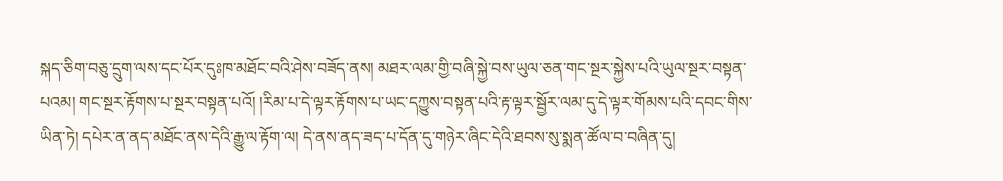སྐད་ཅིག་བཅུ་དྲུག་ལས་དང་པོར་དུཿཁ་མཐོང་བའི་ཤེས་བཟོད་ནས། མཐར་ལམ་གྱི་བཞི་སྐྱེ་བས་ཡུལ་ཅན་གང་སྔར་སྐྱེས་པའི་ཡུལ་སྔར་བསྟན་པའམ། གང་སྔར་རྟོགས་པ་སྔར་བསྟན་པའོ། །རིམ་པ་དེ་ལྟར་རྟོགས་པ་ཡང་དཀྱུས་བསྟན་པའི་རྟ་ལྟར་སྦྱོར་ལམ་དུ་དེ་ལྟར་གོམས་པའི་དབང་གིས་ཡིན་ཏེ། དཔེར་ན་ནད་མཐོང་ནས་དེའི་རྒྱུ་ལ་རྟོག་ལ། དེ་ནས་ནད་ཟད་པ་དོན་དུ་གཉེར་ཞིང་དེའི་ཐབས་སུ་སྨན་ཚོལ་བ་བཞིན་དུ།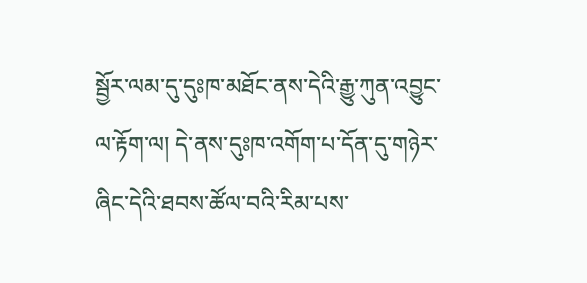སྦྱོར་ལམ་དུ་དུཿཁ་མཐོང་ནས་དེའི་རྒྱུ་ཀུན་འབྱུང་ལ་རྟོག་ལ། དེ་ནས་དུཿཁ་འགོག་པ་དོན་དུ་གཉེར་ཞིང་དེའི་ཐབས་ཚོལ་བའི་རིམ་པས་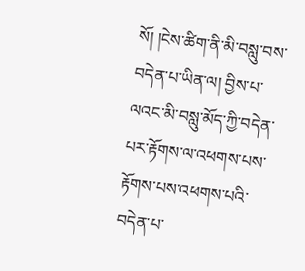སོ། །ངེས་ཚིག་ནི་མི་བསླུ་བས་བདེན་པ་ཡིན་ལ། བྱིས་པ་ལའང་མི་བསླུ་མོད་ཀྱི་བདེན་པར་རྟོགས་ལ་འཕགས་པས་རྟོགས་པས་འཕགས་པའི་བདེན་པ་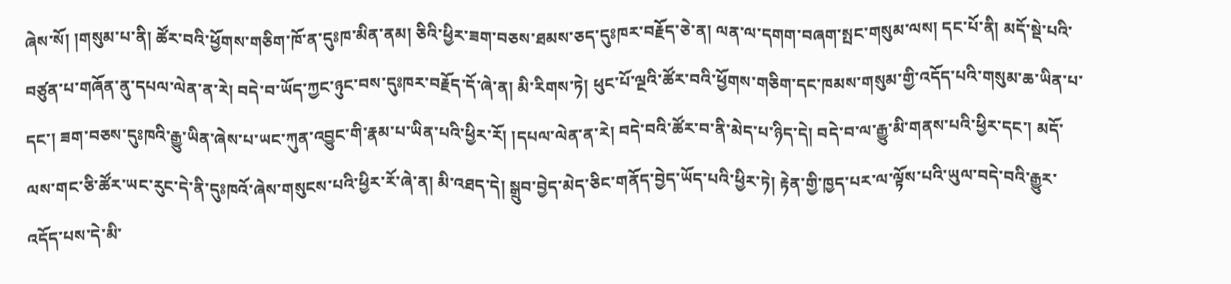ཞེས་སོ། །གསུམ་པ་ནི། ཚོར་བའི་ཕྱོགས་གཅིག་ཁོ་ན་དུཿཁ་མིན་ནམ། ཅིའི་ཕྱིར་ཟག་བཅས་ཐམས་ཅད་དུཿཁར་བརྗོད་ཅེ་ན། ལན་ལ་དགག་བཞག་སྤང་གསུམ་ལས། དང་པོ་ནི། མདོ་སྡེ་པའི་བཙུན་པ་གཞོན་ནུ་དཔལ་ལེན་ན་རེ། བདེ་བ་ཡོད་ཀྱང་ཉུང་བས་དུཿཁར་བརྗོད་དོ་ཞེ་ན། མི་རིགས་ཏེ། ཕུང་པོ་ལྔའི་ཚོར་བའི་ཕྱོགས་གཅིག་དང་ཁམས་གསུམ་གྱི་འདོད་པའི་གསུམ་ཆ་ཡིན་པ་དང་། ཟག་བཅས་དུཿཁའི་རྒྱུ་ཡིན་ཞེས་པ་ཡང་ཀུན་འབྱུང་གི་རྣམ་པ་ཡིན་པའི་ཕྱིར་རོ། །དཔལ་ལེན་ན་རེ། བདེ་བའི་ཚོར་བ་ནི་མེད་པ་ཉིད་དེ། བདེ་བ་ལ་རྒྱུ་མི་གནས་པའི་ཕྱིར་དང་། མདོ་ལས་གང་ཅི་ཚོར་ཡང་རུང་དེ་ནི་དུཿཁའོ་ཞེས་གསུངས་པའི་ཕྱིར་རོ་ཞེ་ན། མི་འཐད་དེ། སྒྲུབ་བྱེད་མེད་ཅིང་གནོད་བྱེད་ཡོད་པའི་ཕྱིར་ཏེ། རྟེན་གྱི་ཁྱད་པར་ལ་ལྟོས་པའི་ཡུལ་བདེ་བའི་རྒྱུར་འདོད་པས་དེ་མི་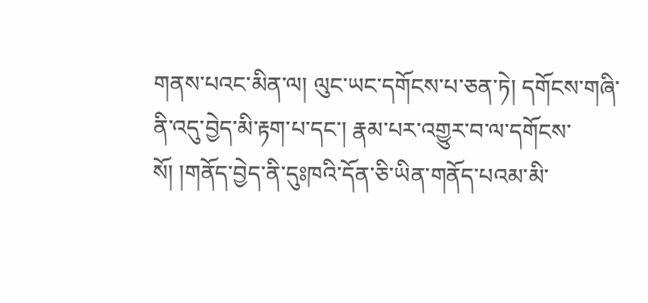གནས་པའང་མིན་ལ། ལུང་ཡང་དགོངས་པ་ཅན་ཏེ། དགོངས་གཞི་ནི་འདུ་བྱེད་མི་རྟག་པ་དང་། རྣམ་པར་འགྱུར་བ་ལ་དགོངས་སོ། །གནོད་བྱེད་ནི་དུཿཁའི་དོན་ཅི་ཡིན་གནོད་པའམ་མི་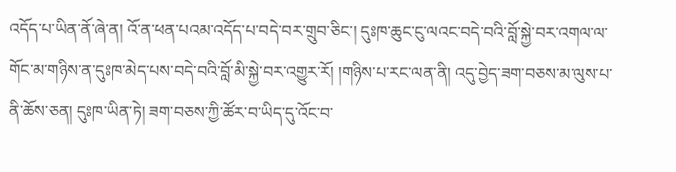འདོད་པ་ཡིན་ནོ་ཞེ་ན། འོ་ན་ཕན་པའམ་འདོད་པ་བདེ་བར་གྲུབ་ཅིང་། དུཿཁ་ཆུང་ངུ་ལའང་བདེ་བའི་བློ་སྐྱེ་བར་འགལ་ལ་གོང་མ་གཉིས་ན་དུཿཁ་མེད་པས་བདེ་བའི་བློ་མི་སྐྱེ་བར་འགྱུར་རོ། །གཉིས་པ་རང་ལན་ནི། འདུ་བྱེད་ཟག་བཅས་མ་ལུས་པ་ནི་ཆོས་ཅན། དུཿཁ་ཡིན་ཏེ། ཟག་བཅས་ཀྱི་ཚོར་བ་ཡིད་དུ་འོང་བ་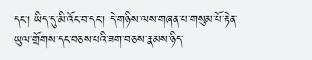དང་། ཡིད་དུ་མི་འོང་བ་དང་། དེ་གཉིས་ལས་གཞན་པ་གསུམ་པོ་རྟེན་ཡུལ་གྲོགས་དང་བཅས་པའི་ཟག་བཅས་རྣམས་ཉིད་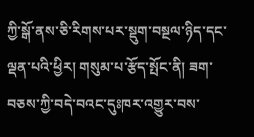ཀྱི་སྒོ་ནས་ཅི་རིགས་པར་སྡུག་བསྔལ་ཉིད་དང་ལྡན་པའི་ཕྱིར། གསུམ་པ་རྩོད་སྤོང་ནི། ཟག་བཅས་ཀྱི་བདེ་བའང་དུཿཁར་འགྱུར་བས་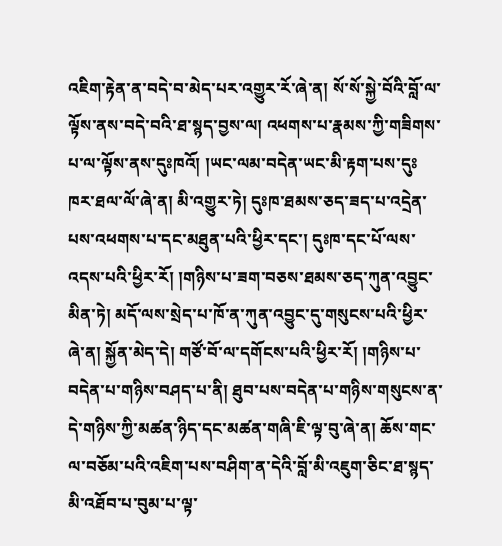འཇིག་རྟེན་ན་བདེ་བ་མེད་པར་འགྱུར་རོ་ཞེ་ན། སོ་སོ་སྐྱེ་བོའི་བློ་ལ་ལྟོས་ནས་བདེ་བའི་ཐ་སྙད་བྱས་ལ། འཕགས་པ་རྣམས་ཀྱི་གཟིགས་པ་ལ་ལྟོས་ནས་དུཿཁའོ། །ཡང་ལམ་བདེན་ཡང་མི་རྟག་པས་དུཿཁར་ཐལ་ལོ་ཞེ་ན། མི་འགྱུར་ཏེ། དུཿཁ་ཐམས་ཅད་ཟད་པ་འདྲེན་པས་འཕགས་པ་དང་མཐུན་པའི་ཕྱིར་དང་། དུཿཁ་དང་པོ་ལས་འདས་པའི་ཕྱིར་རོ། །གཉིས་པ་ཟག་བཅས་ཐམས་ཅད་ཀུན་འབྱུང་མིན་ཏེ། མདོ་ལས་སྲེད་པ་ཁོ་ན་ཀུན་འབྱུང་དུ་གསུངས་པའི་ཕྱིར་ཞེ་ན། སྐྱོན་མེད་དེ། གཙོ་བོ་ལ་དགོངས་པའི་ཕྱིར་རོ། །གཉིས་པ་བདེན་པ་གཉིས་བཤད་པ་ནི། ཐུབ་པས་བདེན་པ་གཉིས་གསུངས་ན་དེ་གཉིས་ཀྱི་མཚན་ཉིད་དང་མཚན་གཞི་ཇི་ལྟ་བུ་ཞེ་ན། ཆོས་གང་ལ་བཅོམ་པའི་འཇིག་པས་བཤིག་ན་དེའི་བློ་མི་འཇུག་ཅིང་ཐ་སྙད་མི་འཐོབ་པ་བུམ་པ་ལྟ་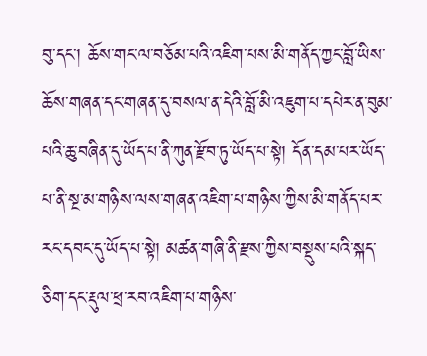བུ་དང་། ཆོས་གང་ལ་བཅོམ་པའི་འཇིག་པས་མི་གནོད་ཀྱང་བློ་ཡིས་ཆོས་གཞན་དང་གཞན་དུ་བསལ་ན་དེའི་བློ་མི་འཇུག་པ་དཔེར་ན་བུམ་པའི་ཆུ་བཞིན་དུ་ཡོད་པ་ནི་ཀུན་རྫོབ་ཏུ་ཡོད་པ་སྟེ། དོན་དམ་པར་ཡོད་པ་ནི་སྔ་མ་གཉིས་ལས་གཞན་འཇིག་པ་གཉིས་ཀྱིས་མི་གནོད་པར་རང་དབང་དུ་ཡོད་པ་སྟེ། མཚན་གཞི་ནི་རྫས་ཀྱིས་བསྡུས་པའི་སྐད་ཅིག་དང་རྡུལ་ཕྲ་རབ་འཇིག་པ་གཉིས་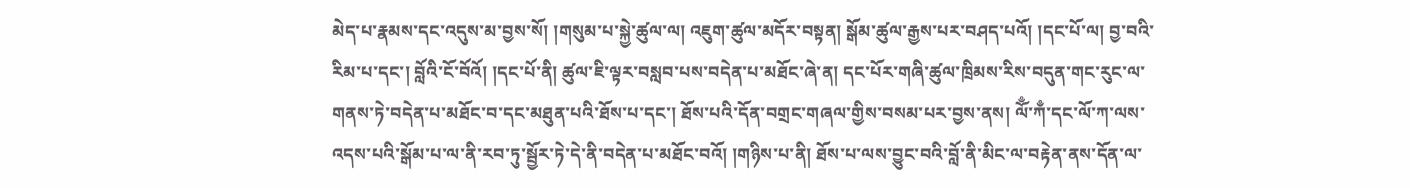མེད་པ་རྣམས་དང་འདུས་མ་བྱས་སོ། །གསུམ་པ་སྐྱེ་ཚུལ་ལ། འཇུག་ཚུལ་མདོར་བསྟན། སྒོམ་ཚུལ་རྒྱས་པར་བཤད་པའོ། །དང་པོ་ལ། བྱ་བའི་རིམ་པ་དང་། བློའི་ངོ་བོའོ། །དང་པོ་ནི། ཚུལ་ཇི་ལྟར་བསླབ་པས་བདེན་པ་མཐོང་ཞེ་ན། དང་པོར་གཞི་ཚུལ་ཁྲིམས་རིས་བདུན་གང་རུང་ལ་གནས་ཏེ་བདེན་པ་མཐོང་བ་དང་མཐུན་པའི་ཐོས་པ་དང་། ཐོས་པའི་དོན་བགྲང་གཞལ་གྱིས་བསམ་པར་བྱས་ནས། ལོྃ་ཀྃ་དང་ལོ་ཀ་ལས་འདས་པའི་སྒོམ་པ་ལ་ནི་རབ་ཏུ་སྦྱོར་ཏེ་དེ་ནི་བདེན་པ་མཐོང་བའོ། །གཉིས་པ་ནི། ཐོས་པ་ལས་བྱུང་བའི་བློ་ནི་མིང་ལ་བརྟེན་ནས་དོན་ལ་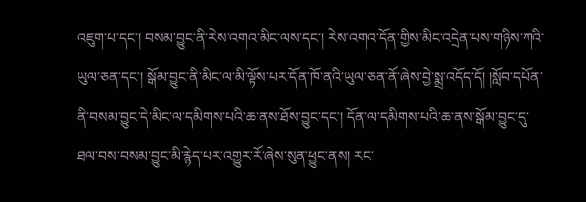འཇུག་པ་དང་། བསམ་བྱུང་ནི་རེས་འགའ་མིང་ལས་དང་། རེས་འགའ་དོན་གྱིས་མིང་འདྲེན་པས་གཉིས་ཀའི་ཡུལ་ཅན་དང་། སྒོམ་བྱུང་ནི་མིང་ལ་མི་ལྟོས་པར་དོན་ཁོ་ནའི་ཡུལ་ཅན་ནོ་ཞེས་བྱེ་སྨྲ་འདོད་དོ། །སློབ་དཔོན་ནི་བསམ་བྱུང་དེ་མིང་ལ་དམིགས་པའི་ཆ་ནས་ཐོས་བྱུང་དང་། དོན་ལ་དམིགས་པའི་ཆ་ནས་སྒོམ་བྱུང་དུ་ཐལ་བས་བསམ་བྱུང་མི་རྙེད་པར་འགྱུར་རོ་ཞེས་སུན་ཕྱུང་ནས། རང་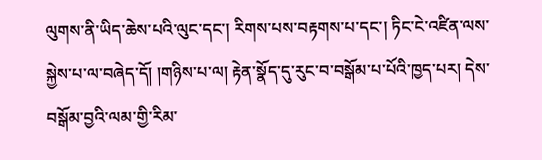ལུགས་ནི་ཡིད་ཆེས་པའི་ལུང་དང་། རིགས་པས་བརྟགས་པ་དང་། ཏིང་ངེ་འཛིན་ལས་སྐྱེས་པ་ལ་བཞེད་དོ། །གཉིས་པ་ལ། རྟེན་སྣོད་དུ་རུང་བ་བསྒོམ་པ་པོའི་ཁྱད་པར། དེས་བསྒོམ་བྱའི་ལམ་གྱི་རིམ་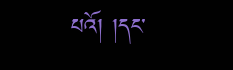པའོ། །དང་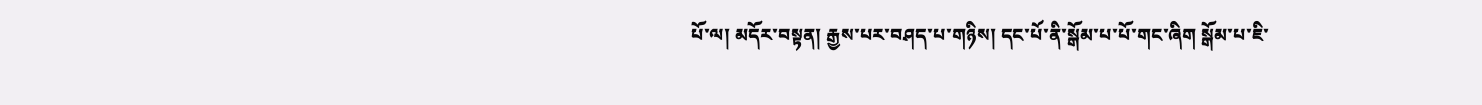པོ་ལ། མདོར་བསྟན། རྒྱས་པར་བཤད་པ་གཉིས། དང་པོ་ནི་སྒོམ་པ་པོ་གང་ཞིག སྒོམ་པ་ཇི་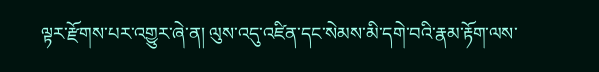ལྟར་རྫོགས་པར་འགྱུར་ཞེ་ན། ལུས་འདུ་འཛིན་དང་སེམས་མི་དགེ་བའི་རྣམ་རྟོག་ལས་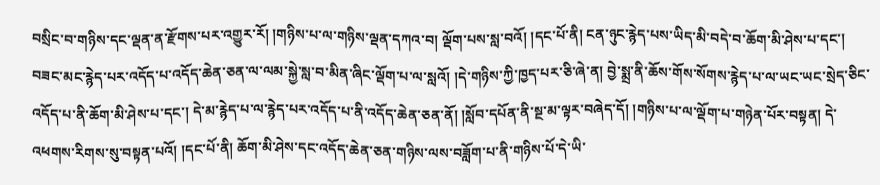བསྲིང་བ་གཉིས་དང་ལྡན་ན་རྫོགས་པར་འགྱུར་རོ། །གཉིས་པ་ལ་གཉིས་ལྡན་དཀའ་བ། ལྡོག་པས་སླ་བའོ། །དང་པོ་ནི། ངན་ཉུང་རྙེད་པས་ཡིད་མི་བདེ་བ་ཆོག་མི་ཤེས་པ་དང་། བཟང་མང་རྙེད་པར་འདོད་པ་འདོད་ཆེན་ཅན་ལ་ལམ་སྐྱེ་སླ་བ་མིན་ཞིང་ལྡོག་པ་ལ་སླའོ། །དེ་གཉིས་ཀྱི་ཁྱད་པར་ཅི་ཞེ་ན། བྱེ་སྨྲ་ནི་ཆོས་གོས་སོགས་རྙེད་པ་ལ་ཡང་ཡང་སྲེད་ཅིང་འདོད་པ་ནི་ཆོག་མི་ཤེས་པ་དང་། དེ་མ་རྙེད་པ་ལ་རྙེད་པར་འདོད་པ་ནི་འདོད་ཆེན་ཅན་ནོ། །སློབ་དཔོན་ནི་སྔ་མ་ལྟར་བཞེད་དོ། །གཉིས་པ་ལ་ལྡོག་པ་གཉེན་པོར་བསྟན། དེ་འཕགས་རིགས་སུ་བསྟན་པའོ། །དང་པོ་ནི། ཆོག་མི་ཤེས་དང་འདོད་ཆེན་ཅན་གཉིས་ལས་བཟློག་པ་ནི་གཉིས་པོ་དེ་ཡི་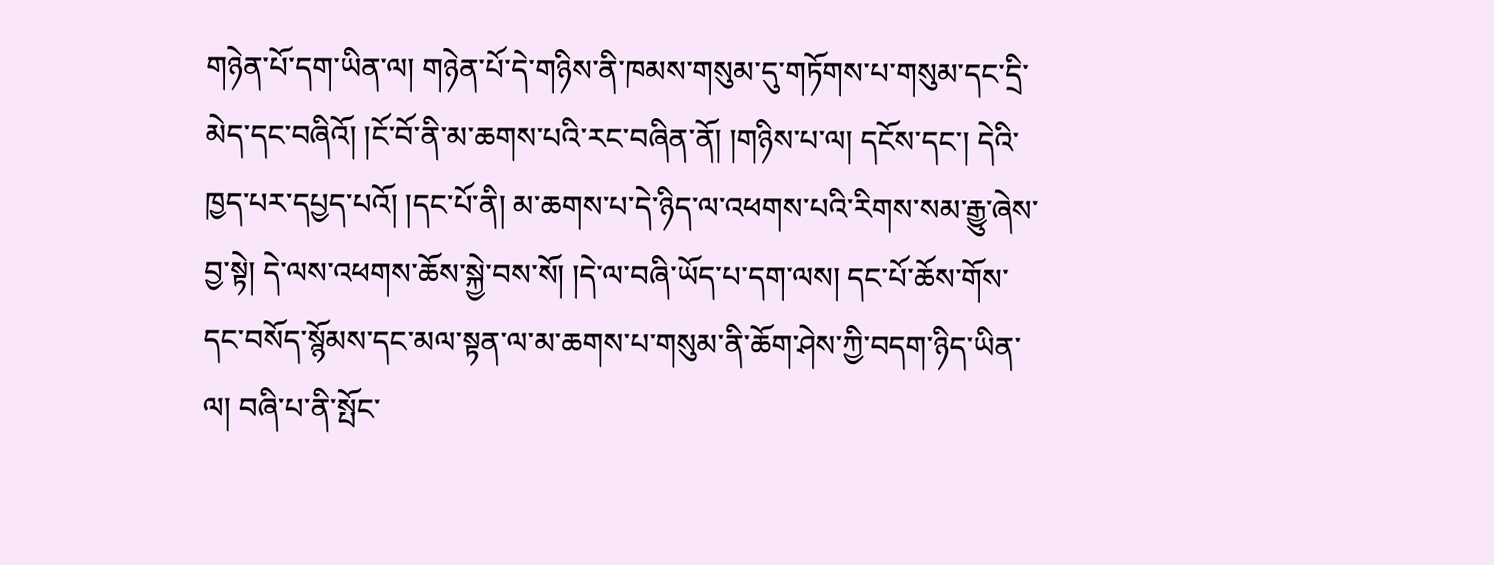གཉེན་པོ་དག་ཡིན་ལ། གཉེན་པོ་དེ་གཉིས་ནི་ཁམས་གསུམ་དུ་གཏོགས་པ་གསུམ་དང་དྲི་མེད་དང་བཞིའོ། །ངོ་བོ་ནི་མ་ཆགས་པའི་རང་བཞིན་ནོ། །གཉིས་པ་ལ། དངོས་དང་། དེའི་ཁྱད་པར་དཔྱད་པའོ། །དང་པོ་ནི། མ་ཆགས་པ་དེ་ཉིད་ལ་འཕགས་པའི་རིགས་སམ་རྒྱུ་ཞེས་བྱ་སྟེ། དེ་ལས་འཕགས་ཆོས་སྐྱེ་བས་སོ། །དེ་ལ་བཞི་ཡོད་པ་དག་ལས། དང་པོ་ཆོས་གོས་དང་བསོད་སྙོམས་དང་མལ་སྟན་ལ་མ་ཆགས་པ་གསུམ་ནི་ཆོག་ཤེས་ཀྱི་བདག་ཉིད་ཡིན་ལ། བཞི་པ་ནི་སྤོང་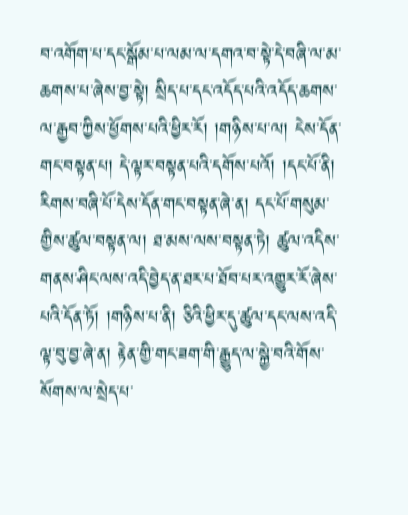བ་འགོག་པ་དང་སྒོམ་པ་ལམ་ལ་དགའ་བ་སྟེ་དེ་བཞི་ལ་མ་ཆགས་པ་ཞེས་བྱ་སྟེ། སྲིད་པ་དང་འདོད་པའི་འདོད་ཆགས་ལ་རྒྱབ་ཀྱིས་ཕྱོགས་པའི་ཕྱིར་རོ། །གཉིས་པ་ལ། ངེས་དོན་གང་བསྟན་པ། དེ་ལྟར་བསྟན་པའི་དགོས་པའོ། །དང་པོ་ནི། རིགས་བཞི་པོ་དེས་དོན་གང་བསྟན་ཞེ་ན། དང་པོ་གསུམ་གྱིས་ཚུལ་བསྟན་ལ། ཐ་མས་ལས་བསྟན་ཏེ། ཚུལ་འདིས་གནས་ཤིང་ལས་འདི་བྱེད་ན་ཐར་པ་ཐོབ་པར་འགྱུར་རོ་ཞེས་པའི་དོན་ཏོ། །གཉིས་པ་ནི། ཅིའི་ཕྱིར་དུ་ཚུལ་དང་ལས་འདི་ལྟ་བུ་བྱ་ཞེ་ན། རྟེན་གྱི་གང་ཟག་གི་རྒྱུད་ལ་སྐྱེ་བའི་གོས་སོགས་ལ་སྲེད་པ་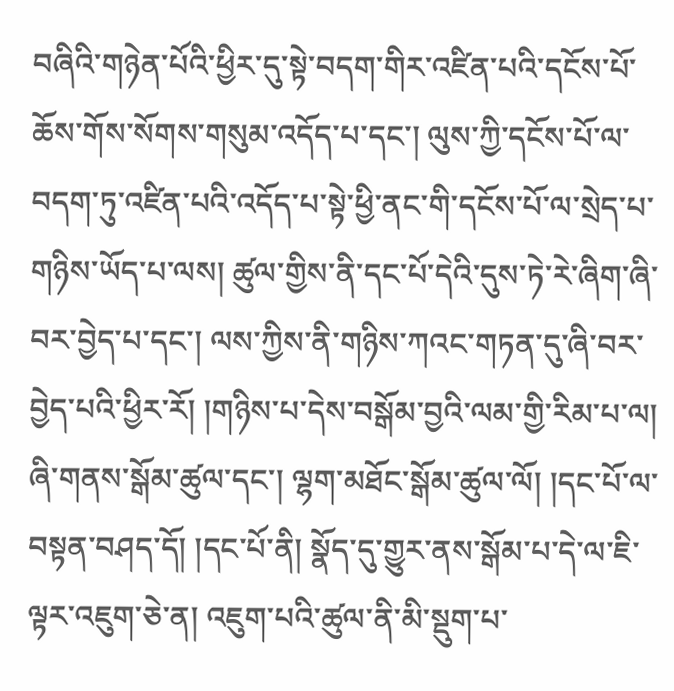བཞིའི་གཉེན་པོའི་ཕྱིར་དུ་སྟེ་བདག་གིར་འཛིན་པའི་དངོས་པོ་ཆོས་གོས་སོགས་གསུམ་འདོད་པ་དང་། ལུས་ཀྱི་དངོས་པོ་ལ་བདག་ཏུ་འཛིན་པའི་འདོད་པ་སྟེ་ཕྱི་ནང་གི་དངོས་པོ་ལ་སྲེད་པ་གཉིས་ཡོད་པ་ལས། ཚུལ་གྱིས་ནི་དང་པོ་དེའི་དུས་ཏེ་རེ་ཞིག་ཞི་བར་བྱེད་པ་དང་། ལས་ཀྱིས་ནི་གཉིས་ཀའང་གཏན་དུ་ཞི་བར་བྱེད་པའི་ཕྱིར་རོ། །གཉིས་པ་དེས་བསྒོམ་བྱའི་ལམ་གྱི་རིམ་པ་ལ། ཞི་གནས་སྒོམ་ཚུལ་དང་། ལྷག་མཐོང་སྒོམ་ཚུལ་ལོ། །དང་པོ་ལ་བསྟན་བཤད་དོ། །དང་པོ་ནི། སྣོད་དུ་གྱུར་ནས་སྒོམ་པ་དེ་ལ་ཇི་ལྟར་འཇུག་ཅེ་ན། འཇུག་པའི་ཚུལ་ནི་མི་སྡུག་པ་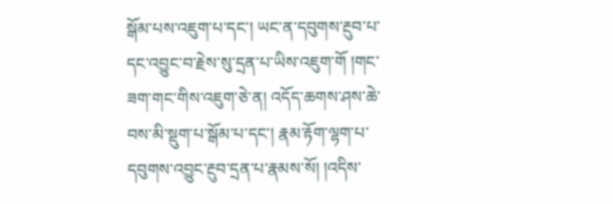སྒོམ་པས་འཇུག་པ་དང་། ཡང་ན་དབུགས་རྔུབ་པ་དང་འབྱུང་བ་རྗེས་སུ་དྲན་པ་ཡིས་འཇུག་གོ །གང་ཟག་གང་གིས་འཇུག་ཅེ་ན། འདོད་ཆགས་ཤས་ཆེ་བས་མི་སྡུག་པ་སྒོམ་པ་དང་། རྣམ་རྟོག་ལྷག་པ་དབུགས་འབྱུང་རྔུབ་དྲན་པ་རྣམས་སོ། །འདིས་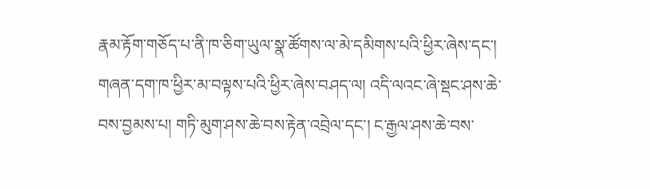རྣམ་རྟོག་གཅོད་པ་ནི་ཁ་ཅིག་ཡུལ་སྣ་ཚོགས་ལ་མེ་དམིགས་པའི་ཕྱིར་ཞེས་དང་། གཞན་དག་ཁ་ཕྱིར་མ་བལྟས་པའི་ཕྱིར་ཞེས་བཤད་ལ། འདི་ལའང་ཞེ་སྡང་ཤས་ཆེ་བས་བྱམས་པ། གཏི་མུག་ཤས་ཆེ་བས་རྟེན་འབྲེལ་དང་། ང་རྒྱལ་ཤས་ཆེ་བས་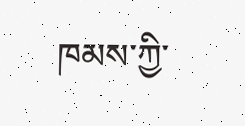ཁམས་ཀྱི་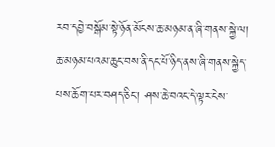རབ་དབྱེ་བསྒོམ་སྟེ་ཉོན་མོངས་ཆ་མཉམ་ན་ཞི་གནས་སྐྱེ་ལ། ཆ་མཉམ་པའམ་ཆུང་བས་ནི་དང་པོ་ཉིད་ནས་ཞི་གནས་སྐྱེད་པས་ཆོག་པར་བཤད་ཅིང་། ཤས་ཆེ་བའང་དེ་ལྟར་ངེས་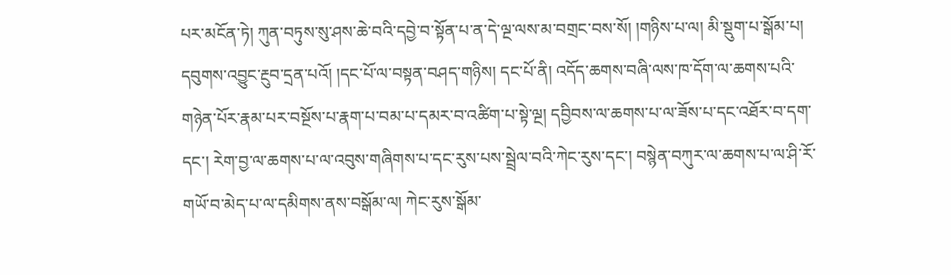པར་མངོན་ཏེ། ཀུན་བཏུས་སུ་ཤས་ཆེ་བའི་དབྱེ་བ་སྟོན་པ་ན་དེ་ལྔ་ལས་མ་བགྲང་བས་སོ། །གཉིས་པ་ལ། མི་སྡུག་པ་སྒོམ་པ། དབུགས་འབྱུང་རྔུབ་དྲན་པའོ། །དང་པོ་ལ་བསྟན་བཤད་གཉིས། དང་པོ་ནི། འདོད་ཆགས་བཞི་ལས་ཁ་དོག་ལ་ཆགས་པའི་གཉེན་པོར་རྣམ་པར་བསྔོས་པ་རྣག་པ་བམ་པ་དམར་བ་འཚིག་པ་སྟེ་ལྔ། དབྱིབས་ལ་ཆགས་པ་ལ་ཟོས་པ་དང་འཐོར་བ་དག་དང་། རེག་བྱ་ལ་ཆགས་པ་ལ་འབུས་གཞིགས་པ་དང་རུས་པས་སྦྲེལ་བའི་ཀེང་རུས་དང་། བསྙེན་བཀུར་ལ་ཆགས་པ་ལ་ཤི་རོ་གཡོ་བ་མེད་པ་ལ་དམིགས་ནས་བསྒོམ་ལ། ཀེང་རུས་སྒོམ་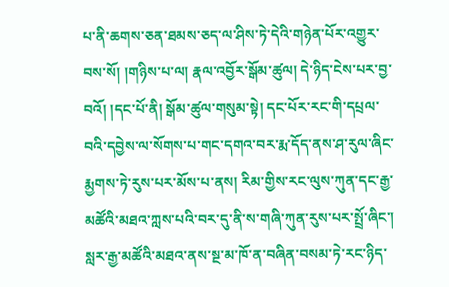པ་ནི་ཆགས་ཅན་ཐམས་ཅད་ལ་ཤིས་ཏེ་དེའི་གཉེན་པོར་འགྱུར་བས་སོ། །གཉིས་པ་ལ། རྣལ་འབྱོར་སྒོམ་ཚུལ། དེ་ཉིད་ངེས་པར་བྱ་བའོ། །དང་པོ་ནི། སྒོམ་ཚུལ་གསུམ་སྟེ། དང་པོར་རང་གི་དཔྲལ་བའི་དབྱེས་ལ་སོགས་པ་གང་དགའ་བར་རྨ་དོད་ནས་ཤ་རུལ་ཞིང་རྨྱགས་ཏེ་རུས་པར་མོས་པ་ནས། རིམ་གྱིས་རང་ལུས་ཀུན་དང་རྒྱ་མཚོའི་མཐའ་ཀླས་པའི་བར་དུ་ནི་ས་གཞི་ཀུན་རུས་པར་སྤྲོ་ཞིང་། སླར་རྒྱ་མཚོའི་མཐའ་ནས་སྔ་མ་ཁོ་ན་བཞིན་བསམ་ཏེ་རང་ཉིད་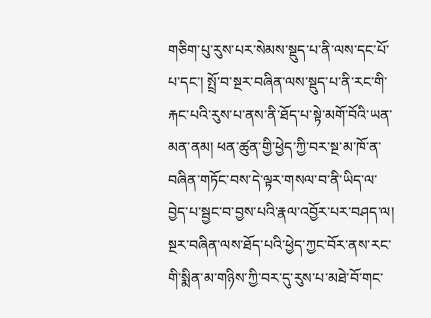གཅིག་པུ་རུས་པར་སེམས་སྡུད་པ་ནི་ལས་དང་པོ་པ་དང་། སྤྲོ་བ་སྔར་བཞིན་ལས་སྡུད་པ་ནི་རང་གི་རྐང་པའི་རུས་པ་ནས་ནི་ཐོད་པ་སྟེ་མགོ་བོའི་ཡན་མན་ནམ། ཕན་ཚུན་གྱི་ཕྱེད་ཀྱི་བར་སྔ་མ་ཁོ་ན་བཞིན་གཏོང་བས་དེ་ལྟར་གསལ་བ་ནི་ཡིད་ལ་བྱེད་པ་སྦྱང་བ་བྱས་པའི་རྣལ་འབྱོར་པར་བཤད་ལ། སྔར་བཞིན་ལས་ཐོད་པའི་ཕྱེད་ཀྱང་བོར་ནས་རང་གི་སྨིན་མ་གཉིས་ཀྱི་བར་དུ་རུས་པ་མཐེ་བོ་གང་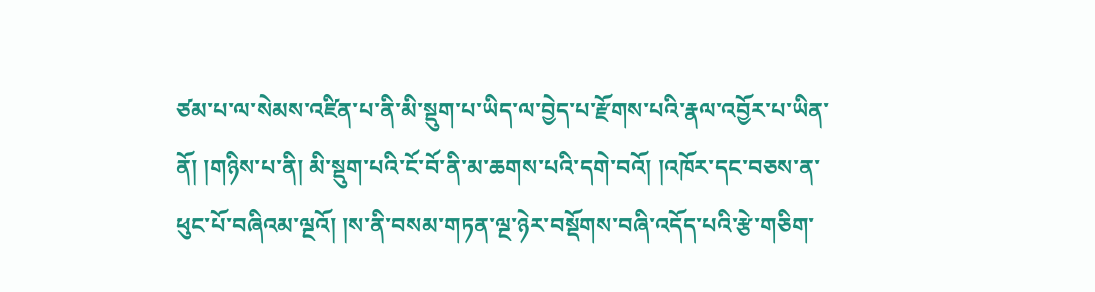ཙམ་པ་ལ་སེམས་འཛིན་པ་ནི་མི་སྡུག་པ་ཡིད་ལ་བྱེད་པ་རྫོགས་པའི་རྣལ་འབྱོར་པ་ཡིན་ནོ། །གཉིས་པ་ནི། མི་སྡུག་པའི་ངོ་བོ་ནི་མ་ཆགས་པའི་དགེ་བའོ། །འཁོར་དང་བཅས་ན་ཕུང་པོ་བཞིའམ་ལྔའོ། །ས་ནི་བསམ་གཏན་ལྔ་ཉེར་བསྡོགས་བཞི་འདོད་པའི་རྩེ་གཅིག་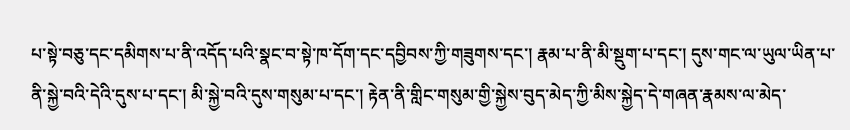པ་སྟེ་བཅུ་དང་དམིགས་པ་ནི་འདོད་པའི་སྣང་བ་སྟེ་ཁ་དོག་དང་དབྱིབས་ཀྱི་གཟུགས་དང་། རྣམ་པ་ནི་མི་སྡུག་པ་དང་། དུས་གང་ལ་ཡུལ་ཡིན་པ་ནི་སྐྱེ་བའི་དེའི་དུས་པ་དང་། མི་སྐྱེ་བའི་དུས་གསུམ་པ་དང་། རྟེན་ནི་གླིང་གསུམ་གྱི་སྐྱེས་བུད་མེད་ཀྱི་མིས་སྐྱེད་དེ་གཞན་རྣམས་ལ་མེད་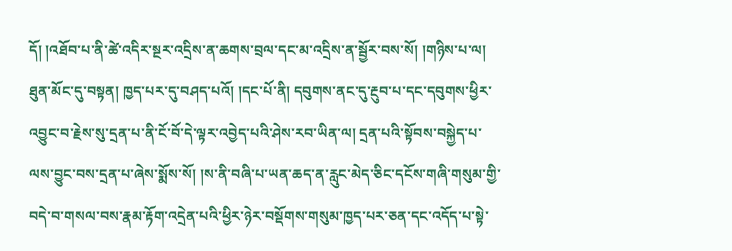དོ། །འཐོབ་པ་ནི་ཚེ་འདིར་སྔར་འདྲིས་ན་ཆགས་བྲལ་དང་མ་འདྲིས་ན་སྦྱོར་བས་སོ། །གཉིས་པ་ལ། ཐུན་མོང་དུ་བསྟན། ཁྱད་པར་དུ་བཤད་པའོ། །དང་པོ་ནི། དབུགས་ནང་དུ་རྔུབ་པ་དང་དབུགས་ཕྱིར་འབྱུང་བ་རྗེས་སུ་དྲན་པ་ནི་ངོ་བོ་དེ་ལྟར་འབྱེད་པའི་ཤེས་རབ་ཡིན་ལ། དྲན་པའི་སྟོབས་བསྐྱེད་པ་ལས་བྱུང་བས་དྲན་པ་ཞེས་སྨོས་སོ། །ས་ནི་བཞི་པ་ཡན་ཆད་ན་རླུང་མེད་ཅིང་དངོས་གཞི་གསུམ་གྱི་བདེ་བ་གསལ་བས་རྣམ་རྟོག་འདྲེན་པའི་ཕྱིར་ཉེར་བསྡོགས་གསུམ་ཁྱད་པར་ཅན་དང་འདོད་པ་སྟེ་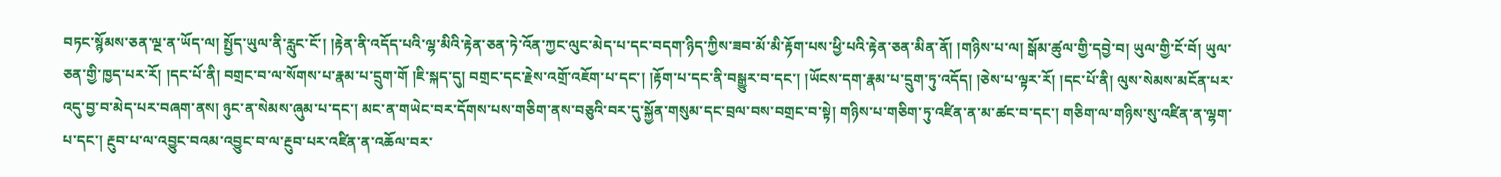བཏང་སྙོམས་ཅན་ལྔ་ན་ཡོད་ལ། སྤྱོད་ཡུལ་ནི་རླུང་ངོ་། །རྟེན་ནི་འདོད་པའི་ལྷ་མིའི་རྟེན་ཅན་ཏེ་འོན་ཀྱང་ལུང་མེད་པ་དང་བདག་ཉིད་ཀྱིས་ཟབ་མོ་མི་རྟོག་པས་ཕྱི་པའི་རྟེན་ཅན་མིན་ནོ། །གཉིས་པ་ལ། སྒོམ་ཚུལ་གྱི་དབྱེ་བ། ཡུལ་གྱི་ངོ་བོ། ཡུལ་ཅན་གྱི་ཁྱད་པར་རོ། །དང་པོ་ནི། བགྲང་བ་ལ་སོགས་པ་རྣམ་པ་དྲུག་གོ །ཇི་སྐད་དུ། བགྲང་དང་རྗེས་འགྲོ་འཇོག་པ་དང་། །རྟོག་པ་དང་ནི་བསྒྱུར་བ་དང་། །ཡོངས་དག་རྣམ་པ་དྲུག་ཏུ་འདོད། །ཅེས་པ་ལྟར་རོ། །དང་པོ་ནི། ལུས་སེམས་མངོན་པར་འདུ་བྱ་བ་མེད་པར་བཞག་ནས། ཉུང་ན་སེམས་ཞུམ་པ་དང་། མང་ན་གཡེང་བར་དོགས་པས་གཅིག་ནས་བཅུའི་བར་དུ་སྐྱོན་གསུམ་དང་བྲལ་བས་བགྲང་བ་སྟེ། གཉིས་པ་གཅིག་ཏུ་འཛིན་ན་མ་ཚང་བ་དང་། གཅིག་ལ་གཉིས་སུ་འཛིན་ན་ལྷག་པ་དང་། རྔུབ་པ་ལ་འབྱུང་བའམ་འབྱུང་བ་ལ་རྔུབ་པར་འཛིན་ན་འཆོལ་བར་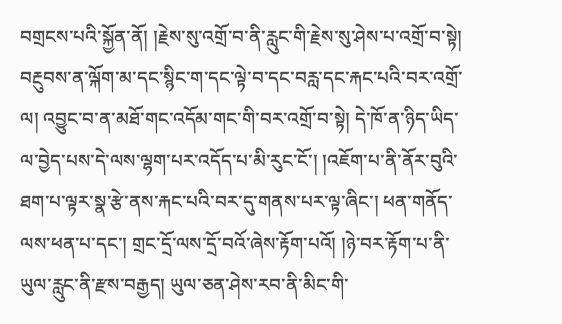བགྲངས་པའི་སྐྱོན་ནོ། །རྗེས་སུ་འགྲོ་བ་ནི་རླུང་གི་རྗེས་སུ་ཤེས་པ་འགྲོ་བ་སྟེ། བརྔུབས་ན་ལྐོག་མ་དང་སྙིང་ག་དང་ལྟེ་བ་དང་བརླ་དང་རྐང་པའི་བར་འགྲོ་ལ། འབྱུང་བ་ན་མཐོ་གང་འདོམ་གང་གི་བར་འགྲོ་བ་སྟེ། དེ་ཁོ་ན་ཉིད་ཡིད་ལ་བྱེད་པས་དེ་ལས་ལྷག་པར་འདོད་པ་མི་རུང་ངོ་། །འཇོག་པ་ནི་ནོར་བུའི་ཐག་པ་ལྟར་སྣ་རྩེ་ནས་རྐང་པའི་བར་དུ་གནས་པར་ལྟ་ཞིང་། ཕན་གནོད་ལས་ཕན་པ་དང་། གྲང་དྲོ་ལས་དྲོ་བའོ་ཞེས་རྟོག་པའོ། །ཉེ་བར་རྟོག་པ་ནི་ཡུལ་རླུང་ནི་རྫས་བརྒྱད། ཡུལ་ཅན་ཤེས་རབ་ནི་མིང་གི་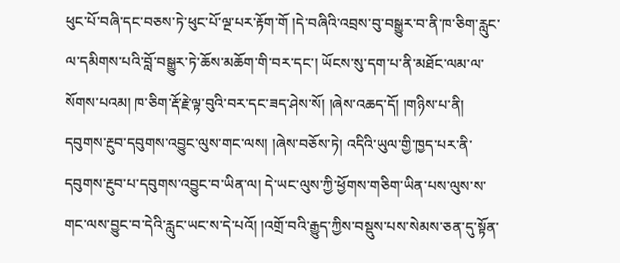ཕུང་པོ་བཞི་དང་བཅས་ཏེ་ཕུང་པོ་ལྔ་པར་རྟོག་གོ །དེ་བཞིའི་འབྲས་བུ་བསྒྱུར་བ་ནི་ཁ་ཅིག་རླུང་ལ་དམིགས་པའི་བློ་བསྒྱུར་ཏེ་ཆོས་མཆོག་གི་བར་དང་། ཡོངས་སུ་དག་པ་ནི་མཐོང་ལམ་ལ་སོགས་པའམ། ཁ་ཅིག་རྡོ་རྗེ་ལྟ་བུའི་བར་དང་ཟད་ཤེས་སོ། །ཞེས་འཆད་དོ། །གཉིས་པ་ནི། དབུགས་རྔུབ་དབུགས་འབྱུང་ལུས་གང་ལས། །ཞེས་བཅོས་ཏེ། འདིའི་ཡུལ་གྱི་ཁྱད་པར་ནི་དབུགས་རྔུབ་པ་དབུགས་འབྱུང་བ་ཡིན་ལ། དེ་ཡང་ལུས་ཀྱི་ཕྱོགས་གཅིག་ཡིན་པས་ལུས་ས་གང་ལས་བྱུང་བ་དེའི་རླུང་ཡང་ས་དེ་པའོ། །འགྲོ་བའི་རྒྱུད་ཀྱིས་བསྡུས་པས་སེམས་ཅན་དུ་སྟོན་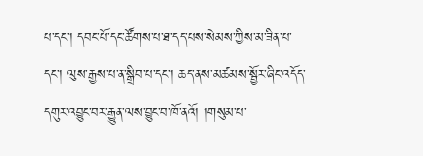པ་དང་། དབང་པོ་དང་ཚོགས་པ་ཐ་དད་པས་སེམས་ཀྱིས་མ་ཟིན་པ་དང་། ལུས་རྒྱས་པ་ན་སྒྲིབ་པ་དང་། ཆད་ནས་མཚམས་སྦྱོར་ཞིང་འདོད་དགུར་འབྱུང་བར་རྒྱུན་ལས་བྱུང་བ་ཁོ་ནའོ། །གསུམ་པ་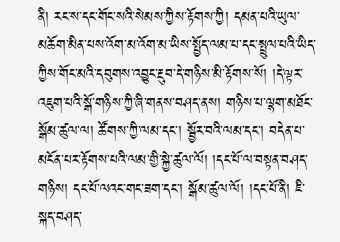ནི། རང་ས་དང་གོང་སའི་སེམས་ཀྱིས་རྟོགས་ཀྱི། དམན་པའི་ཡུལ་མཆོག་མིན་པས་འོག་མ་འོག་མ་ཡིས་སྤྱོད་ལམ་པ་དང་སྤྲུལ་པའི་ཡིད་ཀྱིས་གོང་མའི་དབུགས་འབྱུང་རྔུབ་དེ་གཉིས་མི་རྟོགས་སོ། །དེ་ལྟར་འཇུག་པའི་སྒོ་གཉིས་ཀྱི་ཞི་གནས་བཤད་ནས། གཉིས་པ་ལྷག་མཐོང་སྒོམ་ཚུལ་ལ། ཚོགས་ཀྱི་ལམ་དང་། སྦྱོར་བའི་ལམ་དང་། བདེན་པ་མངོན་པར་རྟོགས་པའི་ལམ་གྱི་སྐྱེ་ཚུལ་ལོ། །དང་པོ་ལ་བསྟན་བཤད་གཉིས། དང་པོ་ལའང་གང་ཟག་དང་། སྒོམ་ཚུལ་ལོ། །དང་པོ་ནི། ཇི་སྐད་བཤད་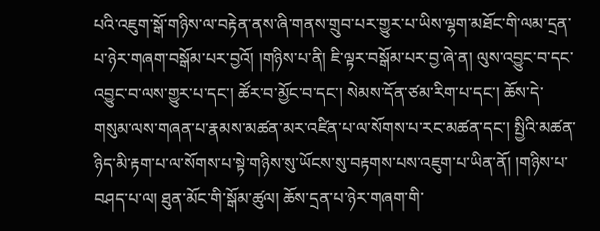པའི་འཇུག་སྒོ་གཉིས་ལ་བརྟེན་ནས་ཞི་གནས་གྲུབ་པར་གྱུར་པ་ཡིས་ལྷག་མཐོང་གི་ལམ་དྲན་པ་ཉེར་གཞག་བསྒོམ་པར་བྱའོ། །གཉིས་པ་ནི། ཇི་ལྟར་བསྒོམ་པར་བྱ་ཞེ་ན། ལུས་འབྱུང་བ་དང་འབྱུང་བ་ལས་གྱུར་པ་དང་། ཚོར་བ་མྱོང་བ་དང་། སེམས་དོན་ཙམ་རིག་པ་དང་། ཆོས་དེ་གསུམ་ལས་གཞན་པ་རྣམས་མཚན་མར་འཛིན་པ་ལ་སོགས་པ་རང་མཚན་དང་། སྤྱིའི་མཚན་ཉིད་མི་རྟག་པ་ལ་སོགས་པ་སྟེ་གཉིས་སུ་ཡོངས་སུ་བརྟགས་པས་འཇུག་པ་ཡིན་ནོ། །གཉིས་པ་བཤད་པ་ལ། ཐུན་མོང་གི་སྒོམ་ཚུལ། ཆོས་དྲན་པ་ཉེར་གཞག་གི་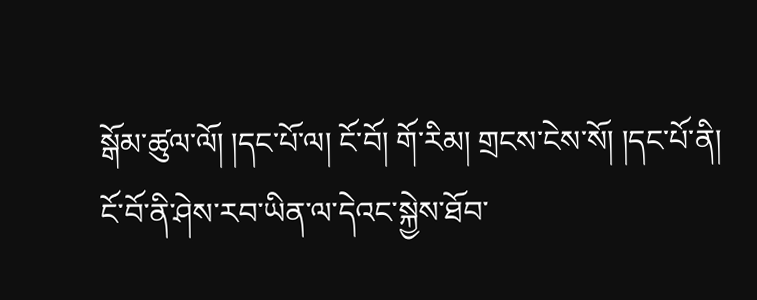སྒོམ་ཚུལ་ལོ། །དང་པོ་ལ། ངོ་བོ། གོ་རིམ། གྲངས་ངེས་སོ། །དང་པོ་ནི། ངོ་བོ་ནི་ཤེས་རབ་ཡིན་ལ་དེའང་སྐྱེས་ཐོབ་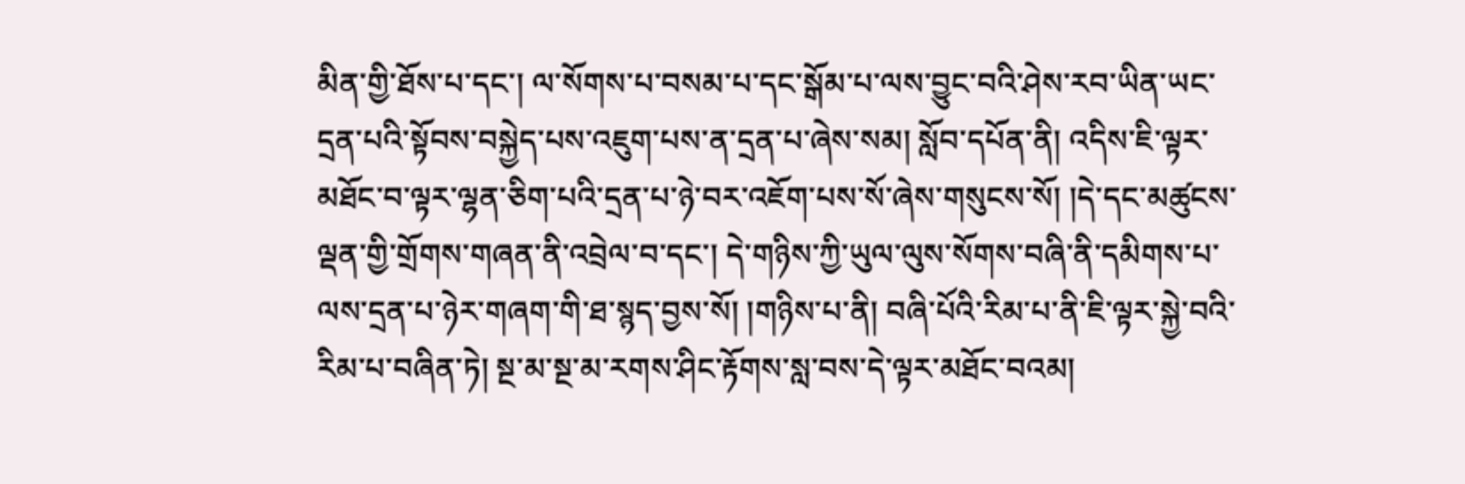མིན་གྱི་ཐོས་པ་དང་། ལ་སོགས་པ་བསམ་པ་དང་སྒོམ་པ་ལས་བྱུང་བའི་ཤེས་རབ་ཡིན་ཡང་དྲན་པའི་སྟོབས་བསྐྱེད་པས་འཇུག་པས་ན་དྲན་པ་ཞེས་སམ། སློབ་དཔོན་ནི། འདིས་ཇི་ལྟར་མཐོང་བ་ལྟར་ལྷན་ཅིག་པའི་དྲན་པ་ཉེ་བར་འཇོག་པས་སོ་ཞེས་གསུངས་སོ། །དེ་དང་མཚུངས་ལྡན་གྱི་གྲོགས་གཞན་ནི་འབྲེལ་བ་དང་། དེ་གཉིས་ཀྱི་ཡུལ་ལུས་སོགས་བཞི་ནི་དམིགས་པ་ལས་དྲན་པ་ཉེར་གཞག་གི་ཐ་སྙད་བྱས་སོ། །གཉིས་པ་ནི། བཞི་པོའི་རིམ་པ་ནི་ཇི་ལྟར་སྐྱེ་བའི་རིམ་པ་བཞིན་ཏེ། སྔ་མ་སྔ་མ་རགས་ཤིང་རྟོགས་སླ་བས་དེ་ལྟར་མཐོང་བའམ།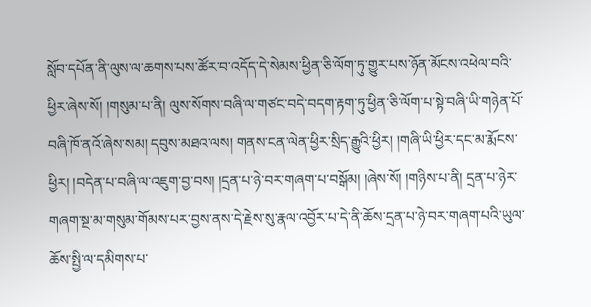སློབ་དཔོན་ནི་ལུས་ལ་ཆགས་པས་ཚོར་བ་འདོད་དེ་སེམས་ཕྱིན་ཅི་ལོག་ཏུ་གྱུར་པས་ཉོན་མོངས་འཕེལ་བའི་ཕྱིར་ཞེས་སོ། །གསུམ་པ་ནི། ལུས་སོགས་བཞི་ལ་གཙང་བདེ་བདག་རྟག་ཏུ་ཕྱིན་ཅི་ལོག་པ་སྟེ་བཞི་ཡི་གཉེན་པོ་བཞི་ཁོ་ནའོ་ཞེས་སམ། དབུས་མཐའ་ལས། གནས་ངན་ལེན་ཕྱིར་སྲིད་རྒྱུའི་ཕྱིར། །གཞི་ཡི་ཕྱིར་དང་མ་རྨོངས་ཕྱིར། །བདེན་པ་བཞི་ལ་འཇུག་བྱ་བས། །དྲན་པ་ཉེ་བར་གཞག་པ་བསྒོམ། །ཞེས་སོ། །གཉིས་པ་ནི། དྲན་པ་ཉེར་གཞག་སྔ་མ་གསུམ་གོམས་པར་བྱས་ནས་དེ་རྗེས་སུ་རྣལ་འབྱོར་པ་དེ་ནི་ཆོས་དྲན་པ་ཉེ་བར་གཞག་པའི་ཡུལ་ཆོས་སྤྱི་ལ་དམིགས་པ་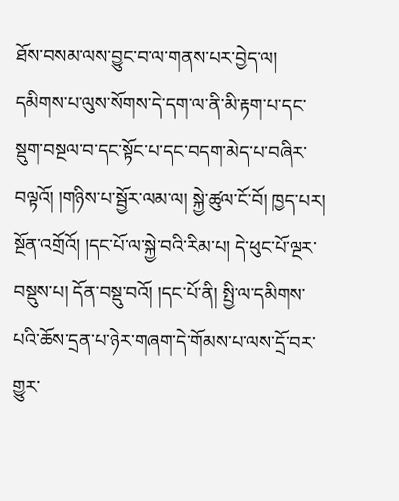ཐོས་བསམ་ལས་བྱུང་བ་ལ་གནས་པར་བྱེད་ལ། དམིགས་པ་ལུས་སོགས་དེ་དག་ལ་ནི་མི་རྟག་པ་དང་སྡུག་བསྔལ་བ་དང་སྟོང་པ་དང་བདག་མེད་པ་བཞིར་བལྟའོ། །གཉིས་པ་སྦྱོར་ལམ་ལ། སྐྱེ་ཚུལ་ངོ་བོ། ཁྱད་པར། སྔོན་འགྲོའོ། །དང་པོ་ལ་སྐྱེ་བའི་རིམ་པ། དེ་ཕུང་པོ་ལྔར་བསྡུས་པ། དོན་བསྡུ་བའོ། །དང་པོ་ནི། སྤྱི་ལ་དམིགས་པའི་ཆོས་དྲན་པ་ཉེར་གཞག་དེ་གོམས་པ་ལས་དྲོ་བར་གྱུར་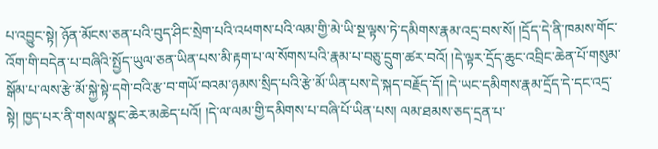པ་འབྱུང་སྟེ། ཉོན་མོངས་ཅན་པའི་བུད་ཤིང་སྲེག་པའི་འཕགས་པའི་ལམ་གྱི་མེ་ཡི་སྔ་ལྟས་ཏེ་དམིགས་རྣམ་འདྲ་བས་སོ། །དྲོད་དེ་ནི་ཁམས་གོང་འོག་གི་བདེན་པ་བཞིའི་སྤྱོད་ཡུལ་ཅན་ཡིན་པས་མི་རྟག་པ་ལ་སོགས་པའི་རྣམ་པ་བཅུ་དྲུག་ཚར་བའོ། །དེ་ལྟར་དྲོད་ཆུང་འབྲིང་ཆེན་པོ་གསུམ་སྒོམ་པ་ལས་རྩེ་མོ་སྐྱེ་སྟེ་དགེ་བའི་རྩ་བ་གཡོ་བའམ་ཉམས་སྲིད་པའི་རྩེ་མོ་ཡིན་པས་དེ་སྐད་བརྗོད་དོ། །དེ་ཡང་དམིགས་རྣམ་དྲོད་དེ་དང་འདྲ་སྟེ། ཁྱད་པར་ནི་གསལ་སྣང་ཆེར་མཆེད་པའོ། །དེ་ལ་ལམ་གྱི་དམིགས་པ་བཞི་པོ་ཡིན་པས། ལམ་ཐམས་ཅད་དྲན་པ་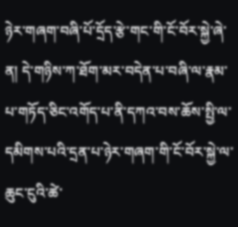ཉེར་གཞག་བཞི་པོ་དྲོད་རྩེ་གང་གི་ངོ་བོར་སྐྱེ་ཞེ་ན། དེ་གཉིས་ཀ་ཐོག་མར་བདེན་པ་བཞི་ལ་རྣམ་པ་གཏོད་ཅིང་འགོད་པ་ནི་དཀའ་བས་ཆོས་སྤྱི་ལ་དམིགས་པའི་དྲན་པ་ཉེར་གཞག་གི་ངོ་བོར་སྐྱེ་ལ་ཆུང་ངུའི་ཚེ་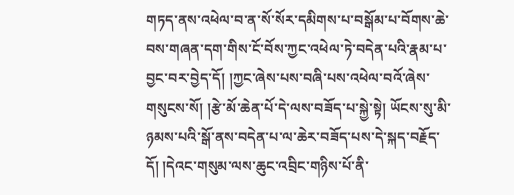གཏད་ནས་འཕེལ་བ་ན་སོ་སོར་དམིགས་པ་བསྒོམ་པ་བོགས་ཆེ་བས་གཞན་དག་གིས་ངོ་བོས་ཀྱང་འཕེལ་ཏེ་བདེན་པའི་རྣམ་པ་བྱང་བར་བྱེད་དོ། །ཀྱང་ཞེས་པས་བཞི་པས་འཕེལ་བའོ་ཞེས་གསུངས་སོ། །རྩེ་མོ་ཆེན་པོ་དེ་ལས་བཟོད་པ་སྐྱེ་སྟེ། ཡོངས་སུ་མི་ཉམས་པའི་སྒོ་ནས་བདེན་པ་ལ་ཆེར་བཟོད་པས་དེ་སྐད་བརྗོད་དོ། །དེའང་གསུམ་ལས་ཆུང་འབྲིང་གཉིས་པོ་ནི་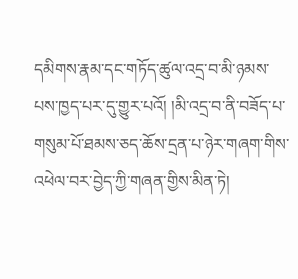དམིགས་རྣམ་དང་གཏོད་ཚུལ་འདྲ་བ་མི་ཉམས་པས་ཁྱད་པར་དུ་གྱུར་པའོ། །མི་འདྲ་བ་ནི་བཟོད་པ་གསུམ་པོ་ཐམས་ཅད་ཆོས་དྲན་པ་ཉེར་གཞག་གིས་འཕེལ་བར་བྱེད་ཀྱི་གཞན་གྱིས་མིན་ཏེ།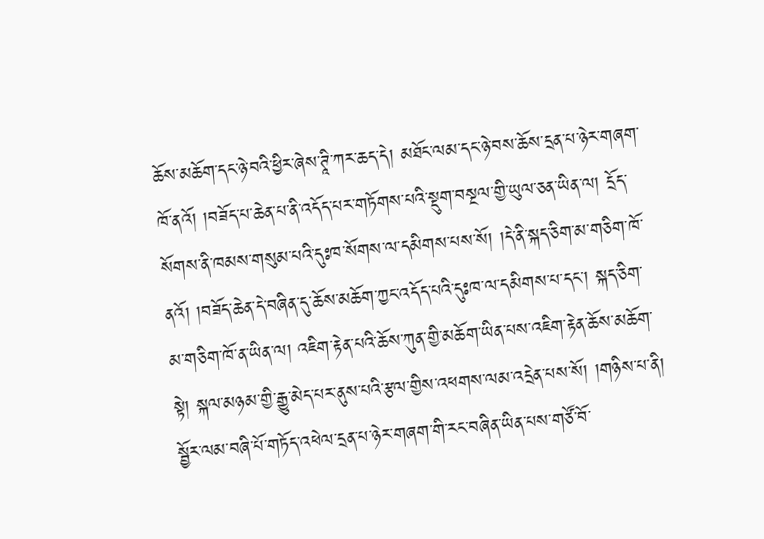ཆོས་མཆོག་དང་ཉེ་བའི་ཕྱིར་ཞེས་ཊཱི་ཀར་ཆད་དེ། མཐོང་ལམ་དང་ཉེ་བས་ཆོས་དྲན་པ་ཉེར་གཞག་ཁོ་ནའོ། །བཟོད་པ་ཆེན་པ་ནི་འདོད་པར་གཏོགས་པའི་སྡུག་བསྔལ་གྱི་ཡུལ་ཅན་ཡིན་ལ། དྲོད་སོགས་ནི་ཁམས་གསུམ་པའི་དུཿཁ་སོགས་ལ་དམིགས་པས་སོ། །དེ་ནི་སྐད་ཅིག་མ་གཅིག་ཁོ་ནའོ། །བཟོད་ཆེན་དེ་བཞིན་དུ་ཆོས་མཆོག་ཀྱང་འདོད་པའི་དུཿཁ་ལ་དམིགས་པ་དང་། སྐད་ཅིག་མ་གཅིག་ཁོ་ན་ཡིན་ལ། འཇིག་རྟེན་པའི་ཆོས་ཀུན་གྱི་མཆོག་ཡིན་པས་འཇིག་རྟེན་ཆོས་མཆོག་སྟེ། སྐལ་མཉམ་གྱི་རྒྱུ་མེད་པར་ནུས་པའི་རྩལ་གྱིས་འཕགས་ལམ་འདྲེན་པས་སོ། །གཉིས་པ་ནི། སྦྱོར་ལམ་བཞི་པོ་གཏོད་འཕེལ་དྲན་པ་ཉེར་གཞག་གི་རང་བཞིན་ཡིན་པས་གཙོ་བོ་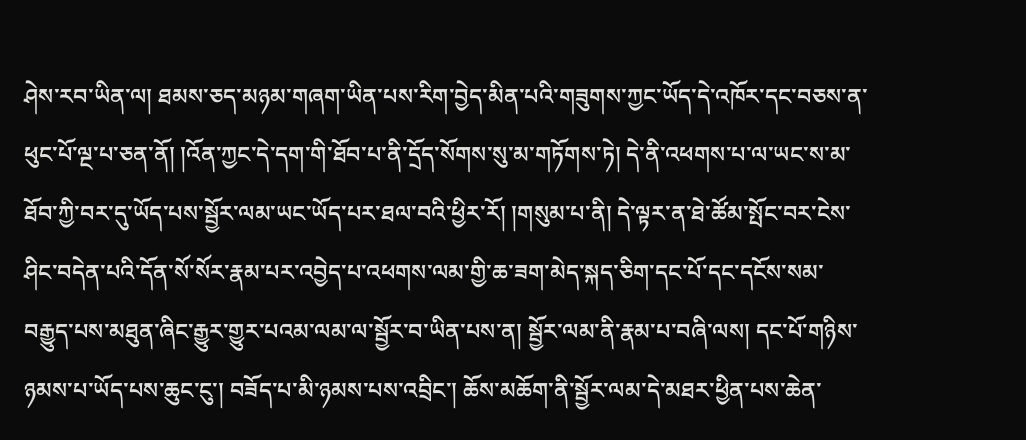ཤེས་རབ་ཡིན་ལ། ཐམས་ཅད་མཉམ་གཞག་ཡིན་པས་རིག་བྱེད་མིན་པའི་གཟུགས་ཀྱང་ཡོད་དེ་འཁོར་དང་བཅས་ན་ཕུང་པོ་ལྔ་པ་ཅན་ནོ། །འོན་ཀྱང་དེ་དག་གི་ཐོབ་པ་ནི་དྲོད་སོགས་སུ་མ་གཏོགས་ཏེ། དེ་ནི་འཕགས་པ་ལ་ཡང་ས་མ་ཐོབ་ཀྱི་བར་དུ་ཡོད་པས་སྦྱོར་ལམ་ཡང་ཡོད་པར་ཐལ་བའི་ཕྱིར་རོ། །གསུམ་པ་ནི། དེ་ལྟར་ན་ཐེ་ཚོམ་སྤོང་བར་ངེས་ཤིང་བདེན་པའི་དོན་སོ་སོར་རྣམ་པར་འབྱེད་པ་འཕགས་ལམ་གྱི་ཆ་ཟག་མེད་སྐད་ཅིག་དང་པོ་དང་དངོས་སམ་བརྒྱུད་པས་མཐུན་ཞིང་རྒྱུར་གྱུར་པའམ་ལམ་ལ་སྦྱོར་བ་ཡིན་པས་ན། སྦྱོར་ལམ་ནི་རྣམ་པ་བཞི་ལས། དང་པོ་གཉིས་ཉམས་པ་ཡོད་པས་ཆུང་ངུ་། བཟོད་པ་མི་ཉམས་པས་འབྲིང་། ཆོས་མཆོག་ནི་སྦྱོར་ལམ་དེ་མཐར་ཕྱིན་པས་ཆེན་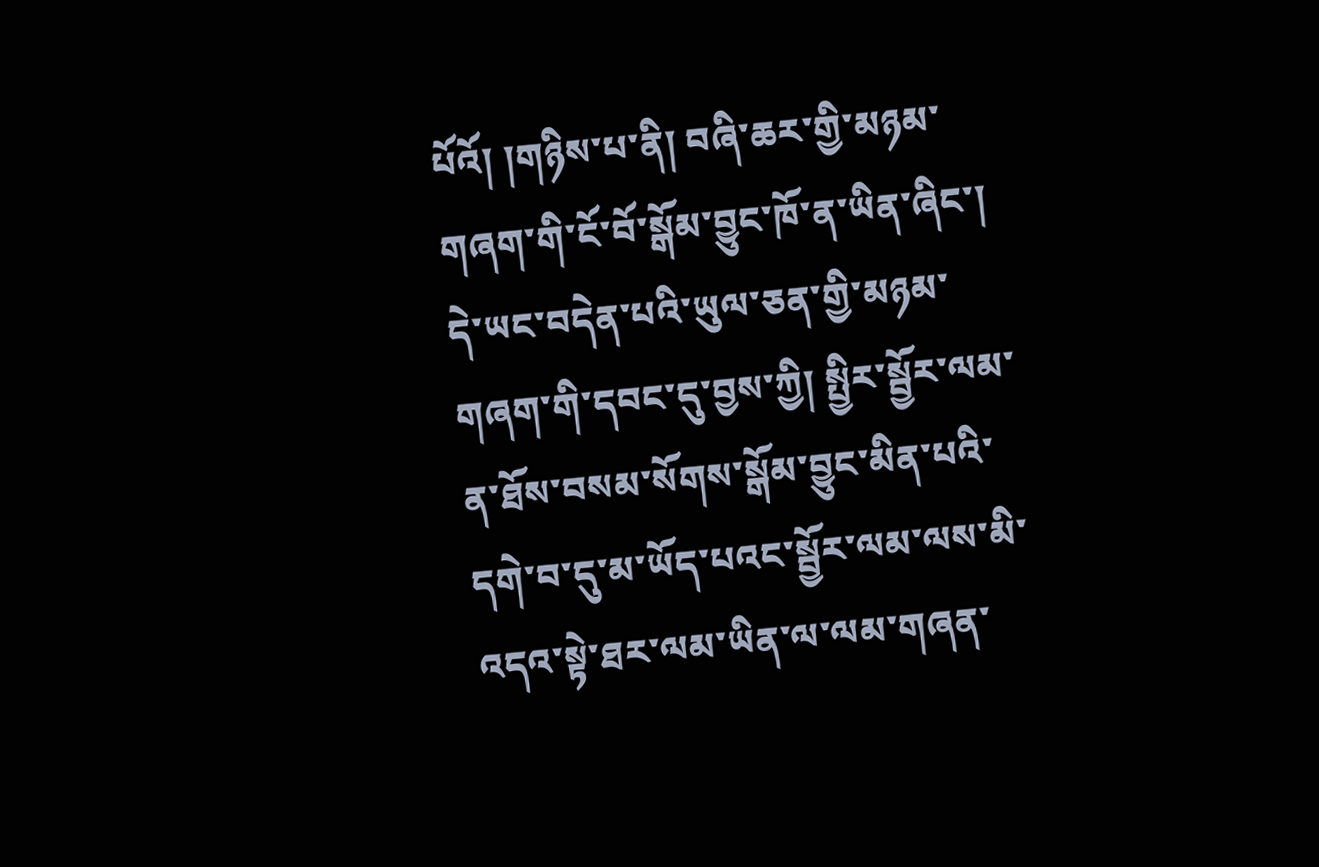པོའོ། །གཉིས་པ་ནི། བཞི་ཆར་གྱི་མཉམ་གཞག་གི་ངོ་བོ་སྒོམ་བྱུང་ཁོ་ན་ཡིན་ཞིང་། དེ་ཡང་བདེན་པའི་ཡུལ་ཅན་གྱི་མཉམ་གཞག་གི་དབང་དུ་བྱས་ཀྱི། སྤྱིར་སྦྱོར་ལམ་ན་ཐོས་བསམ་སོགས་སྒོམ་བྱུང་མིན་པའི་དགེ་བ་དུ་མ་ཡོད་པའང་སྦྱོར་ལམ་ལས་མི་འདའ་སྟེ་ཐར་ལམ་ཡིན་ལ་ལམ་གཞན་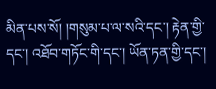མིན་པས་སོ། །གསུམ་པ་ལ་སའི་དང་། རྟེན་གྱི་དང་། འཐོབ་གཏོང་གི་དང་། ཡོན་ཏན་གྱི་དང་།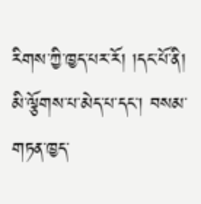རིགས་ཀྱི་ཁྱད་པར་རོ། །དང་པོ་ནི། མི་ལྕོགས་པ་མེད་པ་དང་། བསམ་གཏན་ཁྱད་